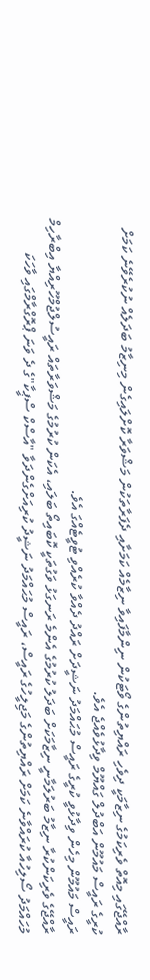ރާއްޖޭގައި މިއޮތް ވެރިކަމުގެ ނިޒާމަކީ ދިވެހި ރައްޔިތުންގެ ވޯޓަކުން ނިންމާފައިވާ ނިޒާމެއް ކަމަށާއި ދެފަރާތަކުން މަޝްވަރާ ކޮށްލައިގެން މިނިޒާމު ބަދަލެއް ނުކުރެވޭނެ ކަމަށް ކުރީގެ ރައީސް މައުމޫން އަބްދުލް ގައްޔޫމް ވިދާޅުވެއްޖެ އެވެ.
ރައީސް މައުމޫން މިހެން ވިދާޅުވީ ކުރީގެ ރައީސް މުޙައްމަދު ނަޝީދަށް ރައްދު ދެއްވާ ކުރެއްވި ޓުވީޓެއްގަ އެވެ.
ރާއްޖޭގެ ވެރިކަންކުރާ ނިޒާމު ބަރުލަމާނީ ނިޒާމަކަށް ބަދަލު ކުރުމުގެ އެންމެ ރަނގަޅު ވަގުތަކީ ކޮބައިތޯ ބަލައި، އެކަން ކުރުމުގެ މަޝްވަރާތައް ރައީސުލްޖުމްހޫރިއްޔާ އިބްރާހިމް މުހައްމަދު ސޯލިހުއާ ކުރައްވާނެ ކަމަށް ރައްޔިތުންގެ މަޖިލީހުގެ ރައީސް، ރައީސް މުޙައްމަދު ނަޝީދު ކުރިއަށްގެންދަވާ "އާސްކް ސްޕީކާ"ގެ ދެ ވަނަ ޕްރޮގްރާމްގައި ވާހަކަ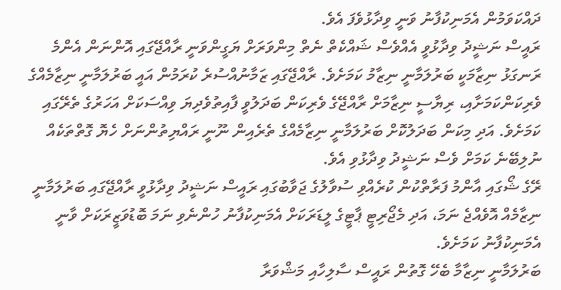ދައްކަވަމުން އެމަނިކުފާނު ވަނީ ވިދާޅުވެފަ އެވެ.
ރައީސް ނަޝީދު ވިދާޅުވީ އެއްވެސް ޝައްކެތް ނެތް މިންވަރަށް ޔަގީންވަނީ ރާއްޖޭގައި އޮންނަން އެންމެ ރަނގަޅު ނިޒާމަކީ ބަރުލަމާނީ ނިޒާމު ކަމަށެވެ. ރާއްޖޭގައި ޒަމާނުއްސުރެ ކުރަމުން އައީ ބަރުލަމާނީ ނިޒާމެއްގެ ވެރިކަންކަމަށާއި، ރިޔާސީ ނިޒާމަށް ރާއްޖޭގެ ވެރިކަން ބަދަލުވީ ފާއިތުވެދިޔަ ވިއްސަކަށް އަހަރުގެ ތެރޭގައި ކަމަށެވެ. އަދި މިކަން ބަދަލުކޮށް ބަރުލަމާނީ ނިޒާމެއްގެ ތެރެއިން ނޫނީ ރައްޔިތުންނަށް ހެޔޮ ގޮތްތަކެއް ނުލިބޭނެ ކަމަށް ވެސް ނަޝީދު ވިދާޅުވި އެވެ.
ރޭގެ ޝޯގައި އާންމު ފަރާތްކުން ކުރެއްވި ސުވާލުގެ ޖަވާބުގައި ރައީސް ނަޝީދު ވިދާޅުވީ ރާއްޖޭގައި ބަރުލަމާނީ ނިޒާމެއް އޮވެއްޖެ ނަމަ، އަދި މެޖޯރިޓީ ޕާޓީގެ ލީޑަރަކަށް އެމަނިކުފާނު ހުންނެވި ނަމަ ބޮޑުވަޒީރަކަށް ވާނީ އެމަނިކުފާނު ކަމަށެވެ.
ބަރުލަމާނީ ނިޒާމާ ބެހޭ ގޮތުން ރައީސް ސާލިހާއި މަޝްވަރާ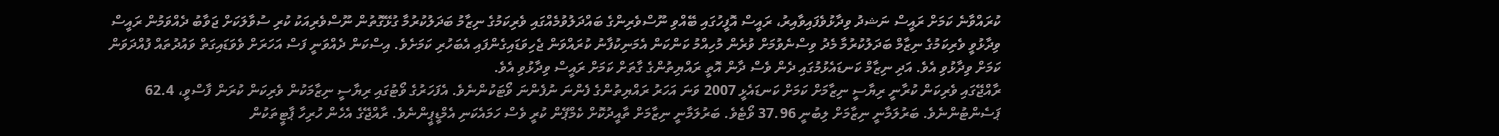ކުރައްވާނެ ކަމަށް ރައީސް ނަޝދު ވިދާޅުވެފައިވާއިރު، ރައީސް އޮފީހުގައި ބޭއްވި ނޫސްވެރިންގެ ބައްދަލުވުމެއްގައި ވެރިކަމުގެ ނިޒާމު ބަދަލުކުރުމާ ގުޅޭގޮތުން ނޫސްވެރިއަކު ކުރި ސުވާލަކަށް ޖަވާބު ދެއްވަމުން ރައީސް ވިދާޅުވީ ވެރިކަމުގެ ނިޒާމް ބަދަލުކުރުމާ މެދު ވިސްނެވުމަށް ވުރެން މުހިއްމު ކަންކަން އެމަނިކުފާނު ކުރައްވަން ޖެހިވަޑައިގެންފައި އެބަހުރި ކަމަށެވެ. އިސްކަން ދެއްވަނީ ފަސް އަހަރަށް ވެވަޑައިގަތް ވައުދުތައް ފުއްދަވަން ކަމަށް ވިދާޅުވި އެވެ. އަދި ނިޒާމް ކަނޑައެޅުމުގައި ދެން ވެސް ދާން އޮތީ ރައްޔިތުންގެ ގާތަށް ކަމަށް ރައީސް ވިދާޅުވި އެވެ.
ރާއްޖޭގައި ވެރިކަން ކުރާނީ ރިޔާސީ ނިޒާމަށް ކަމަށް ކަނޑައެޅީ 2007 ވަނަ އަހަރު ރައްޔިތުންގެ ފެންނަ ނުފެންނަ ވޯޓަކުންނެވެ. އެފަހަރުގެ ވޯޓުގައި ރިޔާސީ ނިޒާމަކުން ވެރިކަން ކުރަން ފާސްވީ، 62.4 ޕަސެންޓުންނެވެ. ބަރުލަމާނީ ނިޒާމަށް ލިބުނީ 37.96 ވޯޓެވެ. ބަރުލަމާނީ ނިޒާމަށް ތާއީދުކޮށް ކެމްޕޭން ކުރީ ވެސް ހަމައެކަނި އެމްޑީޕީންނެވެ. ރާއްޖޭގެ އެހެން ހުރިހާ ޕާޓީތަކުން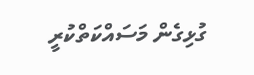ގުޅިގެން މަސައްކަތްކުރީ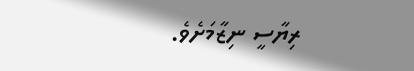ރިޔާސީ ނިޒާމަށެވެ.